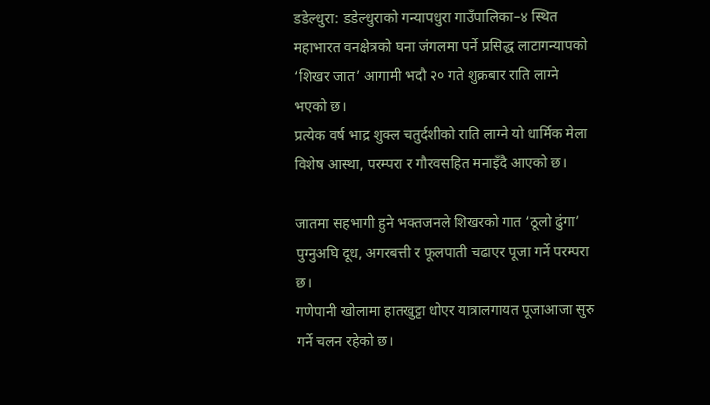डडेल्धुरा: डडेल्धुराको गन्यापधुरा गाउँपालिका–४ स्थित महाभारत वनक्षेत्रको घना जंगलमा पर्ने प्रसिद्ध लाटागन्यापको ‘शिखर जात’ आगामी भदौ २० गते शुक्रबार राति लाग्ने भएको छ।
प्रत्येक वर्ष भाद्र शुक्ल चतुर्दशीको राति लाग्ने यो धार्मिक मेला विशेष आस्था, परम्परा र गौरवसहित मनाइँदै आएको छ।

जातमा सहभागी हुने भक्तजनले शिखरको गात ‘ठूलो ढुंगा’ पुग्नुअघि दूध, अगरबत्ती र फूलपाती चढाएर पूजा गर्ने परम्परा छ।
गणेपानी खोलामा हातखुट्टा धोएर यात्रालगायत पूजाआजा सुरु गर्ने चलन रहेको छ।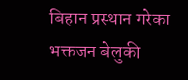बिहान प्रस्थान गरेका भक्तजन बेलुकी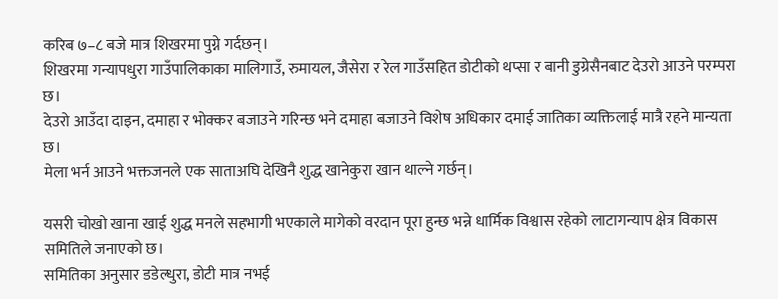करिब ७–८ बजे मात्र शिखरमा पुग्ने गर्दछन्।
शिखरमा गन्यापधुरा गाउँपालिकाका मालिगाउँ, रुमायल, जैसेरा र रेल गाउँसहित डोटीको थप्सा र बानी डुग्रेसैनबाट देउरो आउने परम्परा छ।
देउरो आउँदा दाइन, दमाहा र भोक्कर बजाउने गरिन्छ भने दमाहा बजाउने विशेष अधिकार दमाई जातिका व्यक्तिलाई मात्रै रहने मान्यता छ।
मेला भर्न आउने भक्तजनले एक साताअघि देखिनै शुद्ध खानेकुरा खान थाल्ने गर्छन्।

यसरी चोखो खाना खाई शुद्ध मनले सहभागी भएकाले मागेको वरदान पूरा हुन्छ भन्ने धार्मिक विश्वास रहेको लाटागन्याप क्षेत्र विकास समितिले जनाएको छ।
समितिका अनुसार डडेल्धुरा, डोटी मात्र नभई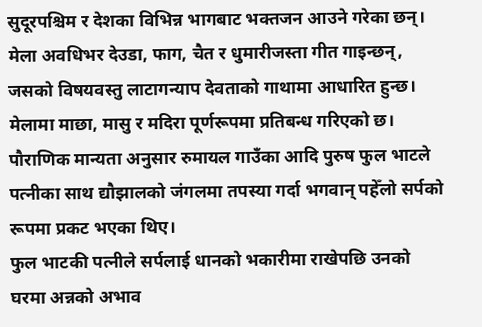सुदूरपश्चिम र देशका विभिन्न भागबाट भक्तजन आउने गरेका छन्।
मेला अवधिभर देउडा, फाग, चैत र धुमारीजस्ता गीत गाइन्छन्, जसको विषयवस्तु लाटागन्याप देवताको गाथामा आधारित हुन्छ।
मेलामा माछा, मासु र मदिरा पूर्णरूपमा प्रतिबन्ध गरिएको छ।
पौराणिक मान्यता अनुसार रुमायल गाउँका आदि पुरुष फुल भाटले पत्नीका साथ द्यौझालको जंगलमा तपस्या गर्दा भगवान् पहेँलो सर्पको रूपमा प्रकट भएका थिए।
फुल भाटकी पत्नीले सर्पलाई धानको भकारीमा राखेपछि उनको घरमा अन्नको अभाव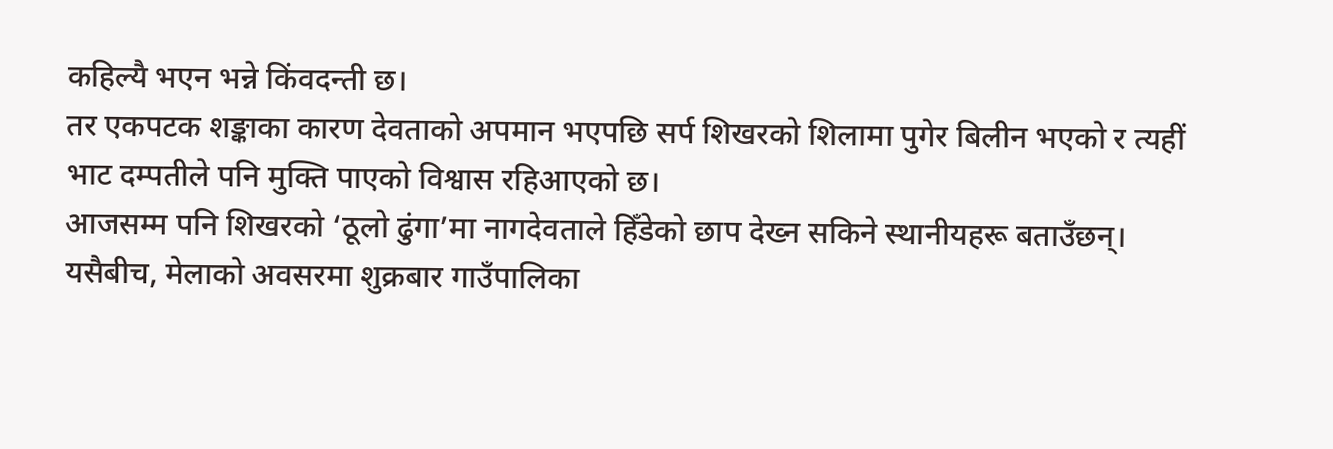कहिल्यै भएन भन्ने किंवदन्ती छ।
तर एकपटक शङ्काका कारण देवताको अपमान भएपछि सर्प शिखरको शिलामा पुगेर बिलीन भएको र त्यहीं भाट दम्पतीले पनि मुक्ति पाएको विश्वास रहिआएको छ।
आजसम्म पनि शिखरको ‘ठूलो ढुंगा’मा नागदेवताले हिँडेको छाप देख्न सकिने स्थानीयहरू बताउँछन्।
यसैबीच, मेलाको अवसरमा शुक्रबार गाउँपालिका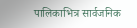पालिकाभित्र सार्वजनिक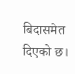बिदासमेत दिएको छ।